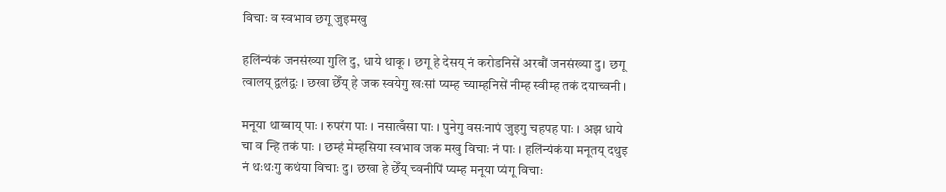विचाः व स्वभाव छगू जुइमखु

हलिंन्यंकं जनसंख्या गुलि दु, धाये थाकू । छगू हे देसय् नं करोडनिसें अरबौं जनसंख्या दु। छगू त्वालय् द्वलंद्वः । छखा छेँय् हे जक स्वयेगु खःसां प्यम्ह च्याम्हनिसें नीम्ह स्वीम्ह तकं दयाच्वनी ।

मनूया थाय्बाय् पाः । रुपरंग पाः । नसात्वँसा पाः । पुनेगु वसःनापं जुइगु चहपह पाः । अझ धाये चा व न्हि तकं पाः । छम्हं मेम्हसिया स्वभाव जक मखु विचाः नं पाः । हलिंन्यंकंया मनूतय् दथुइ नं थःथःगु कथंया विचाः दु। छखा हे छेँय् च्वनीपिं प्यम्ह मनूया प्यंगू विचाः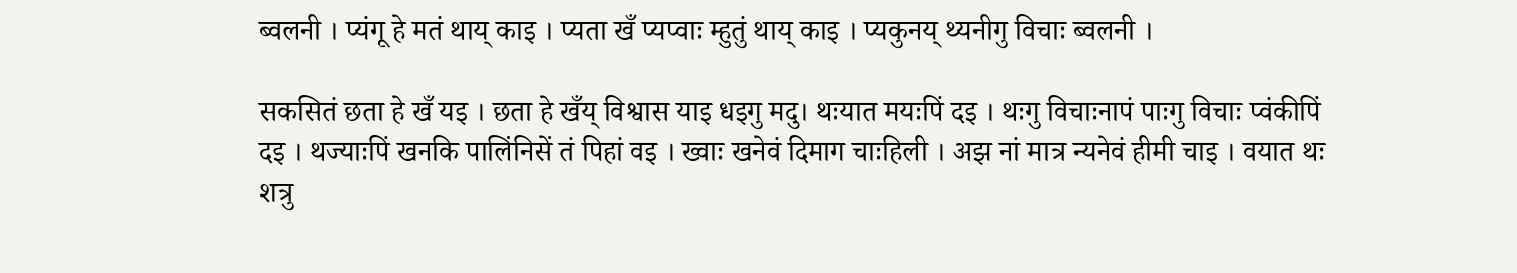ब्वलनी । प्यंगू हे मतं थाय् काइ । प्यता खँ प्यप्वाः म्हुतुं थाय् काइ । प्यकुनय् थ्यनीगु विचाः ब्वलनी ।

सकसितं छता हे खँ यइ । छता हे खँय् विश्वास याइ धइगु मदु। थःयात मयःपिं दइ । थःगु विचाःनापं पाःगु विचाः प्वंकीपिं दइ । थज्याःपिं खनकि पालिंनिसें तं पिहां वइ । ख्वाः खनेवं दिमाग चाःहिली । अझ नां मात्र न्यनेवं हीमी चाइ । वयात थः शत्रु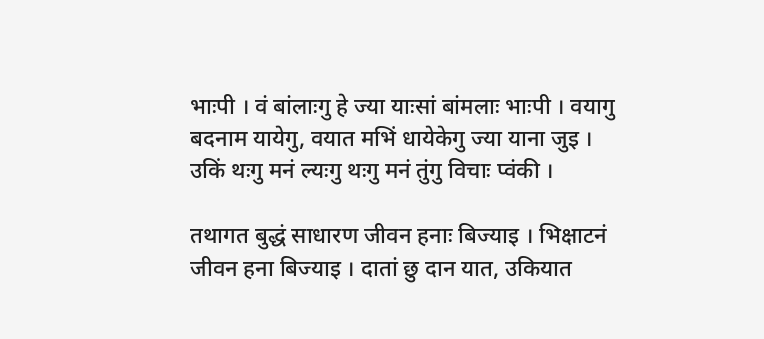भाःपी । वं बांलाःगु हे ज्या याःसां बांमलाः भाःपी । वयागु बदनाम यायेगु, वयात मभिं धायेकेगु ज्या याना जुइ । उकिं थःगु मनं ल्यःगु थःगु मनं तुंगु विचाः प्वंकी ।

तथागत बुद्धं साधारण जीवन हनाः बिज्याइ । भिक्षाटनं जीवन हना बिज्याइ । दातां छु दान यात, उकियात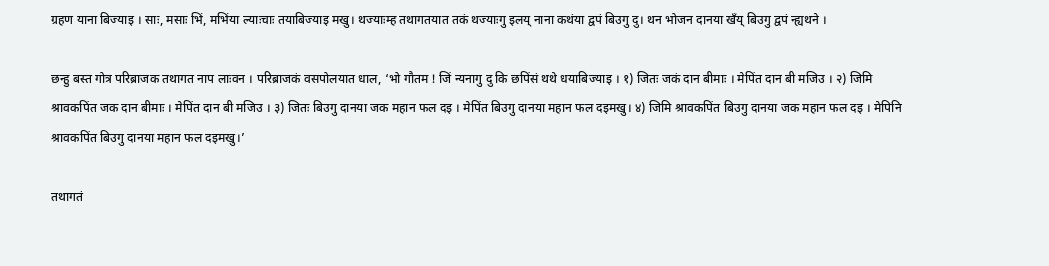ग्रहण याना बिज्याइ । साः, मसाः भिं, मभिंया ल्याःचाः तयाबिज्याइ मखु। थज्याःम्ह तथागतयात तकं थज्याःगु इलय् नाना कथंया द्वपं बिउगु दु। थन भोजन दानया खँय् बिउगु द्वपं न्ह्यथने ।

छन्हु बस्त गोत्र परिब्राजक तथागत नाप लाःवन । परिब्राजकं वसपोलयात धाल, ‘भो गौतम ! जिं न्यनागु दु कि छपिंसं थथे धयाबिज्याइ । १) जितः जकं दान बीमाः । मेपिंत दान बी मजिउ । २) जिमि श्रावकपिंत जक दान बीमाः । मेपिंत दान बी मजिउ । ३) जितः बिउगु दानया जक महान फल दइ । मेपिंत बिउगु दानया महान फल दइमखु। ४) जिमि श्रावकपिंत बिउगु दानया जक महान फल दइ । मेपिनि श्रावकपिंत बिउगु दानया महान फल दइमखु।’

तथागतं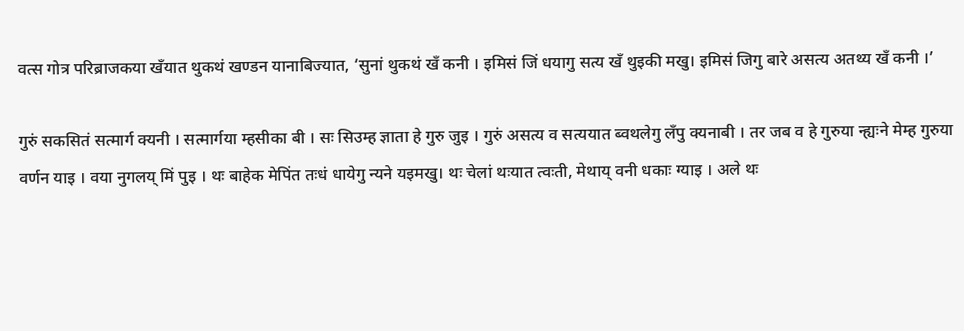वत्स गोत्र परिब्राजकया खँयात थुकथं खण्डन यानाबिज्यात, ‘सुनां थुकथं खँ कनी । इमिसं जिं धयागु सत्य खँ थुइकी मखु। इमिसं जिगु बारे असत्य अतथ्य खँ कनी ।’

गुरुं सकसितं सत्मार्ग क्यनी । सत्मार्गया म्हसीका बी । सः सिउम्ह ज्ञाता हे गुरु जुइ । गुरुं असत्य व सत्ययात ब्वथलेगु लँपु क्यनाबी । तर जब व हे गुरुया न्ह्यःने मेम्ह गुरुया वर्णन याइ । वया नुगलय् मिं पुइ । थः बाहेक मेपिंत तःधं धायेगु न्यने यइमखु। थः चेलां थःयात त्वःती, मेथाय् वनी धकाः ग्याइ । अले थः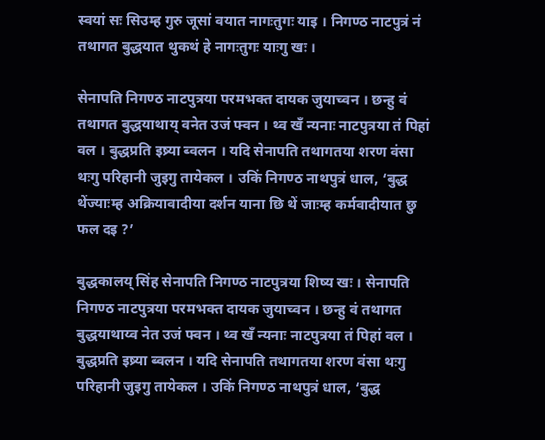स्वयां सः सिउम्ह गुरु जूसां वयात नागःतुगः याइ । निगण्ठ नाटपुत्रं नं तथागत बुद्धयात थुकथं हे नागःतुगः याःगु खः ।

सेनापति निगण्ठ नाटपुत्रया परमभक्त दायक जुयाच्वन । छन्हु वं तथागत बुद्धयाथाय् वनेत उजं फ्वन । थ्व खँ न्यनाः नाटपुत्रया तं पिहां वल । बुद्धप्रति इष्र्या ब्वलन । यदि सेनापति तथागतया शरण वंसा थःगु परिहानी जुइगु तायेकल । उकिं निगण्ठ नाथपुत्रं धाल, ‘बुद्ध थेंज्याःम्ह अक्रियावादीया दर्शन याना छि थें जाःम्ह कर्मवादीयात छु फल दइ ?’

बुद्धकालय् सिंह सेनापति निगण्ठ नाटपुत्रया शिष्य खः । सेनापति निगण्ठ नाटपुत्रया परमभक्त दायक जुयाच्वन । छन्हु वं तथागत बुद्धयाथाय्व नेत उजं फ्वन । थ्व खँ न्यनाः नाटपुत्रया तं पिहां वल । बुद्धप्रति इष्र्या ब्वलन । यदि सेनापति तथागतया शरण वंसा थःगु परिहानी जुइगु तायेकल । उकिं निगण्ठ नाथपुत्रं धाल, ‘बुद्ध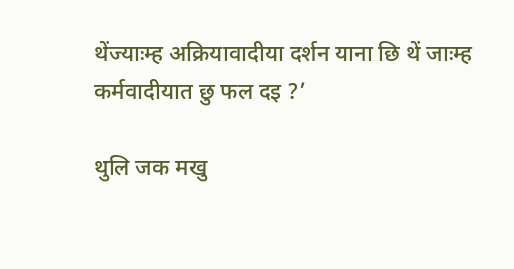थेंज्याःम्ह अक्रियावादीया दर्शन याना छि थें जाःम्ह कर्मवादीयात छु फल दइ ?’

थुलि जक मखु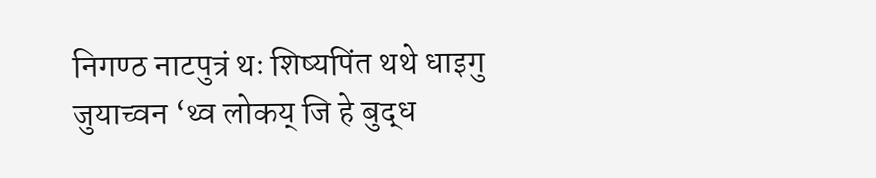निगण्ठ नाटपुत्रं थः शिष्यपिंत थथे धाइगु जुयाच्वन ‘थ्व लोकय् जि हे बुद्ध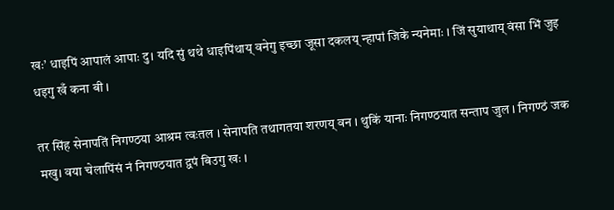खः’ धाइपिं आपालं आपाः दु। यदि सुं थथे धाइपिंथाय् वनेगु इच्छा जूसा दकलय् न्हापां जिके न्यनेमाः । जिं सुयाथाय् वंसा भिं जुइ धइगु खँ कना बी ।

तर सिंह सेनापतिं निगण्ठया आश्रम त्वःतल । सेनापति तथागतया शरणय् वन । थुकिं यानाः निगण्ठयात सन्ताप जुल । निगण्ठं जक मखु। वया चेलापिंसं नं निगण्ठयात द्वपं बिउगु खः ।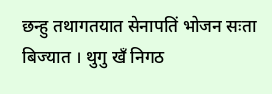छन्हु तथागतयात सेनापतिं भोजन सःता बिज्यात । थुगु खँ निगठ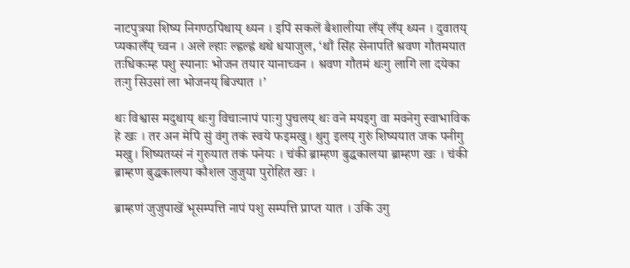नाटपुत्रया शिष्य निगण्ठपिंथाय् थ्यन । इपिं सकलें बैशालीया लँय् लँय् थ्यन । दुवातय् प्यकालँय् च्वन । अले ल्हाः ल्ह्वल्ह्वं थथे धयाजुल, ‘थौं सिंह सेनापतिं श्रवण गौतमयात तःधिकःम्ह पशु स्यानाः भोजन तयार यानाच्वन । श्रवण गौतमं थःगु लागिं ला दयेका तःगु सिउसां ला भोजनय् बिज्यात ।’

थः विश्वास मदुथाय् थःगु विचाःनापं पाःगु पुचलय् थः वने मयइगु वा मवनेगु स्वाभाविक हे खः । तर अन मेपिं सुं वंगु तकं स्वये फइमखु। थुगु इलय् गुरुं शिष्ययात जक पनीगु मखु। शिष्यतय्सं नं गुरुयात तकं पनेयः । चंकी ब्राम्हण बुद्धकालया ब्राम्हण खः । चंकी ब्राम्हण बुद्धकालया कौशल जुजुया पुरोहित खः ।

ब्राम्हणं जुजुपाखें भूसम्पत्ति नापं पशु सम्पत्ति प्राप्त यात । उकिं उगु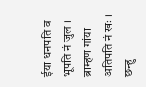ईया धनपति व भूपति नं जुल । ब्राम्हण गांया अतिपति नं खः । छन्हु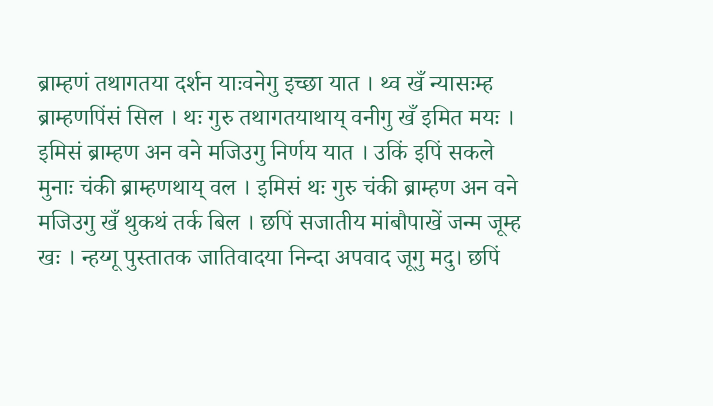ब्राम्हणं तथागतया दर्शन याःवनेगु इच्छा यात । थ्व खँ न्यासःम्ह ब्राम्हणपिंसं सिल । थः गुरु तथागतयाथाय् वनीगु खँ इमित मयः । इमिसं ब्राम्हण अन वने मजिउगु निर्णय यात । उकिं इपिं सकले मुनाः चंकी ब्राम्हणथाय् वल । इमिसं थः गुरु चंकी ब्राम्हण अन वने मजिउगु खँ थुकथं तर्क बिल । छपिं सजातीय मांबौपाखें जन्म जूम्ह खः । न्हय्गू पुस्तातक जातिवादया निन्दा अपवाद जूगु मदु। छपिं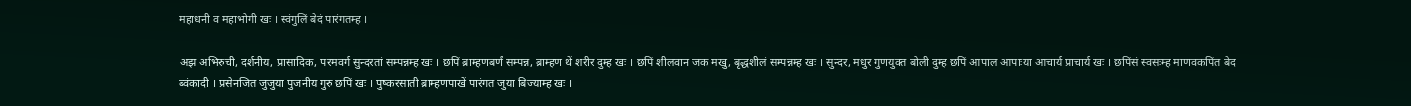महाधनी व महाभोगी खः । स्वंगुलिं बेदं पारंगतम्ह ।

अझ अभिरुची, दर्शनीय, प्रासादिक, परमवर्ग सुन्दरतां सम्पन्नम्ह खः । छपिं ब्राम्हणबर्णं सम्पन्न, ब्राम्हण थें शरीर दुम्ह खः । छपिं शीलवान जक मखु, बृद्धशीलं सम्पन्नम्ह खः । सुन्दर, मधुर गुणयुक्त बोली दुम्ह छपिं आपाल आपाःया आचार्य प्राचार्य खः । छपिंसं स्वसःम्ह माणवकपिंत बेद ब्वंकादी । प्रसेनजित जुजुया पुजनीय गुरु छपिं खः । पुष्करसाती ब्राम्हणपाखें पारंगत जुया बिज्याम्ह खः ।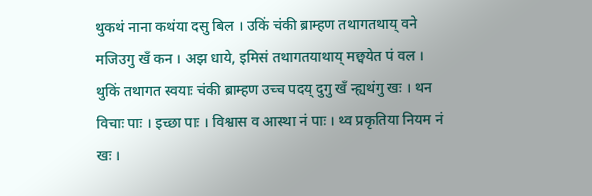थुकथं नाना कथंया दसु बिल । उकिं चंकी ब्राम्हण तथागतथाय् वने मजिउगु खँ कन । अझ धाये, इमिसं तथागतयाथाय् मछ्वयेत पं वल । थुकिं तथागत स्वयाः चंकी ब्राम्हण उच्च पदय् दुगु खँ न्ह्यथंगु खः । थन विचाः पाः । इच्छा पाः । विश्वास व आस्था नं पाः । थ्व प्रकृतिया नियम नं खः ।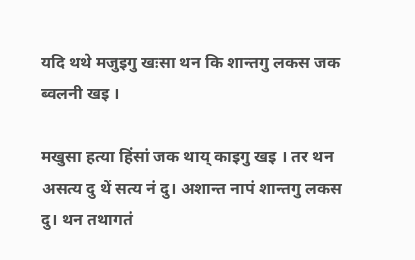यदि थथे मजुइगु खःसा थन कि शान्तगु लकस जक ब्वलनी खइ ।

मखुसा हत्या हिंसां जक थाय् काइगु खइ । तर थन असत्य दु थें सत्य नं दु। अशान्त नापं शान्तगु लकस दु। थन तथागतं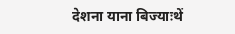देशना याना बिज्याःथें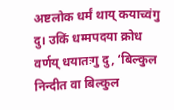अष्टलोक धर्मं थाय् कयाच्वंगु दु। उकिं धम्मपदया क्रोध वर्णय् धयातःगु दु, ‘बिल्कुल निन्दीत वा बिल्कुल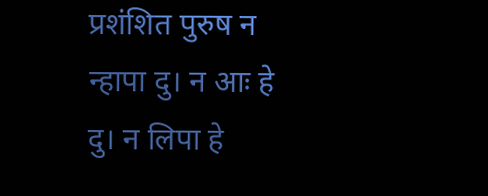प्रशंशित पुरुष न न्हापा दु। न आः हे दु। न लिपा हे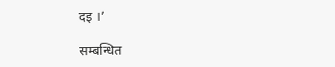दइ ।’

सम्बन्धित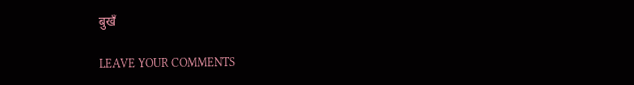बुखँ

LEAVE YOUR COMMENTS